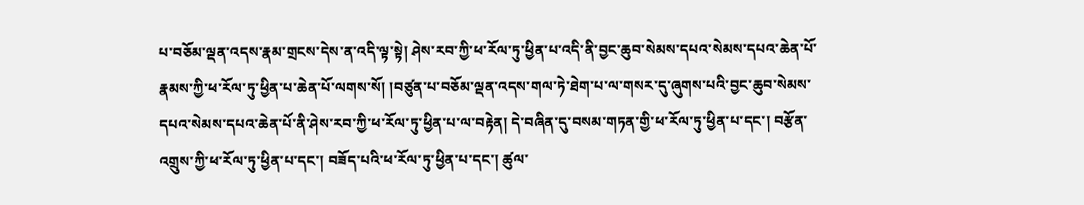པ་བཅོམ་ལྡན་འདས་རྣམ་གྲངས་དེས་ན་འདི་ལྟ་སྟེ། ཤེས་རབ་ཀྱི་ཕ་རོལ་ཏུ་ཕྱིན་པ་འདི་ནི་བྱང་ཆུབ་སེམས་དཔའ་སེམས་དཔའ་ཆེན་པོ་རྣམས་ཀྱི་ཕ་རོལ་ཏུ་ཕྱིན་པ་ཆེན་པོ་ལགས་སོ། །བཙུན་པ་བཅོམ་ལྡན་འདས་གལ་ཏེ་ཐེག་པ་ལ་གསར་དུ་ཞུགས་པའི་བྱང་ཆུབ་སེམས་དཔའ་སེམས་དཔའ་ཆེན་པོ་ནི་ཤེས་རབ་ཀྱི་ཕ་རོལ་ཏུ་ཕྱིན་པ་ལ་བརྟེན། དེ་བཞིན་དུ་བསམ་གཏན་གྱི་ཕ་རོལ་ཏུ་ཕྱིན་པ་དང་། བརྩོན་འགྲུས་ཀྱི་ཕ་རོལ་ཏུ་ཕྱིན་པ་དང་། བཟོད་པའི་ཕ་རོལ་ཏུ་ཕྱིན་པ་དང་། ཚུལ་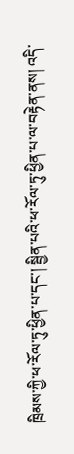ཁྲིམས་ཀྱི་ཕ་རོལ་ཏུ་ཕྱིན་པ་དང་། སྦྱིན་པའི་ཕ་རོལ་ཏུ་ཕྱིན་པ་ལ་བརྟེན་ནས། འདི་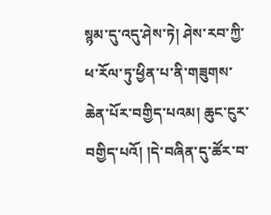སྙམ་དུ་འདུ་ཤེས་ཏེ། ཤེས་རབ་ཀྱི་ཕ་རོལ་ཏུ་ཕྱིན་པ་ནི་གཟུགས་ཆེན་པོར་བགྱིད་པའམ། ཆུང་ངུར་བགྱིད་པའོ། །དེ་བཞིན་དུ་ཚོར་བ་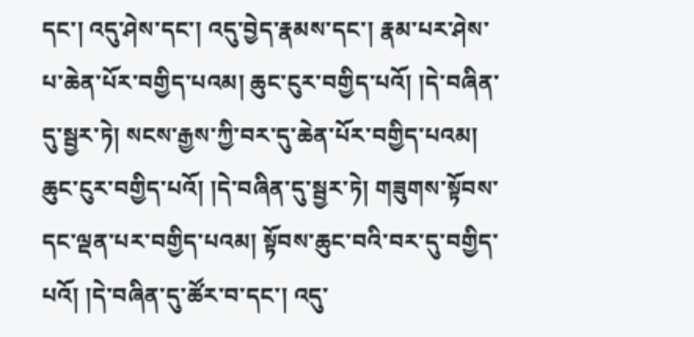དང་། འདུ་ཤེས་དང་། འདུ་བྱེད་རྣམས་དང་། རྣམ་པར་ཤེས་པ་ཆེན་པོར་བགྱིད་པའམ། ཆུང་ངུར་བགྱིད་པའོ། །དེ་བཞིན་དུ་སྦྱར་ཏེ། སངས་རྒྱས་ཀྱི་བར་དུ་ཆེན་པོར་བགྱིད་པའམ། ཆུང་ངུར་བགྱིད་པའོ། །དེ་བཞིན་དུ་སྦྱར་ཏེ། གཟུགས་སྟོབས་དང་ལྡན་པར་བགྱིད་པའམ། སྟོབས་ཆུང་བའི་བར་དུ་བགྱིད་པའོ། །དེ་བཞིན་དུ་ཚོར་བ་དང་། འདུ་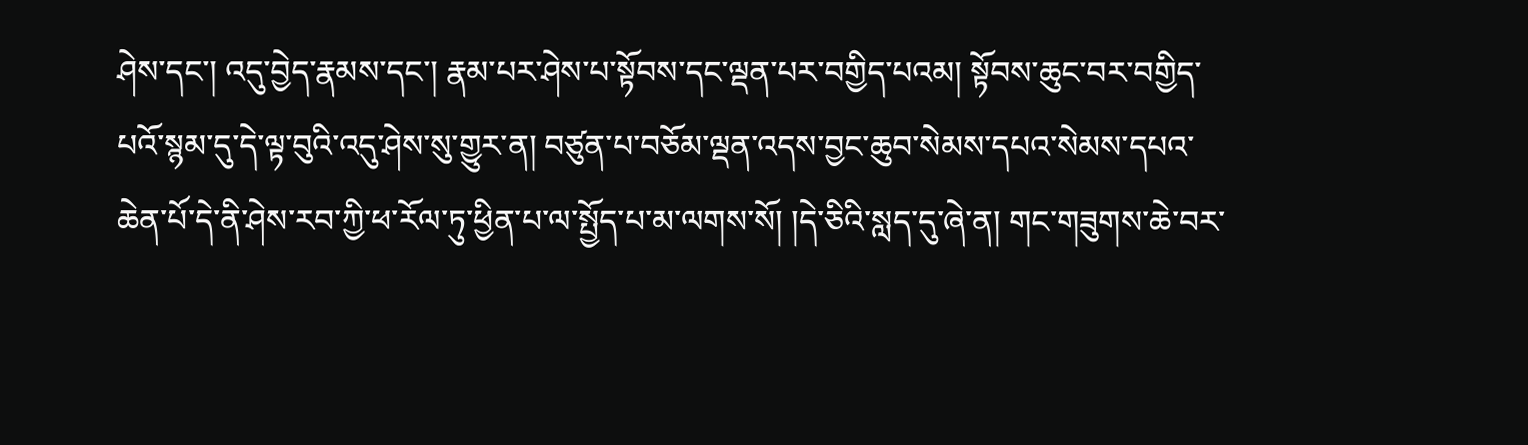ཤེས་དང་། འདུ་བྱེད་རྣམས་དང་། རྣམ་པར་ཤེས་པ་སྟོབས་དང་ལྡན་པར་བགྱིད་པའམ། སྟོབས་ཆུང་བར་བགྱིད་པའོ་སྙམ་དུ་དེ་ལྟ་བུའི་འདུ་ཤེས་སུ་གྱུར་ན། བཙུན་པ་བཅོམ་ལྡན་འདས་བྱང་ཆུབ་སེམས་དཔའ་སེམས་དཔའ་ཆེན་པོ་དེ་ནི་ཤེས་རབ་ཀྱི་ཕ་རོལ་ཏུ་ཕྱིན་པ་ལ་སྤྱོད་པ་མ་ལགས་སོ། །དེ་ཅིའི་སླད་དུ་ཞེ་ན། གང་གཟུགས་ཆེ་བར་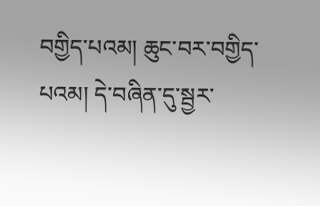བགྱིད་པའམ། ཆུང་བར་བགྱིད་པའམ། དེ་བཞིན་དུ་སྦྱར་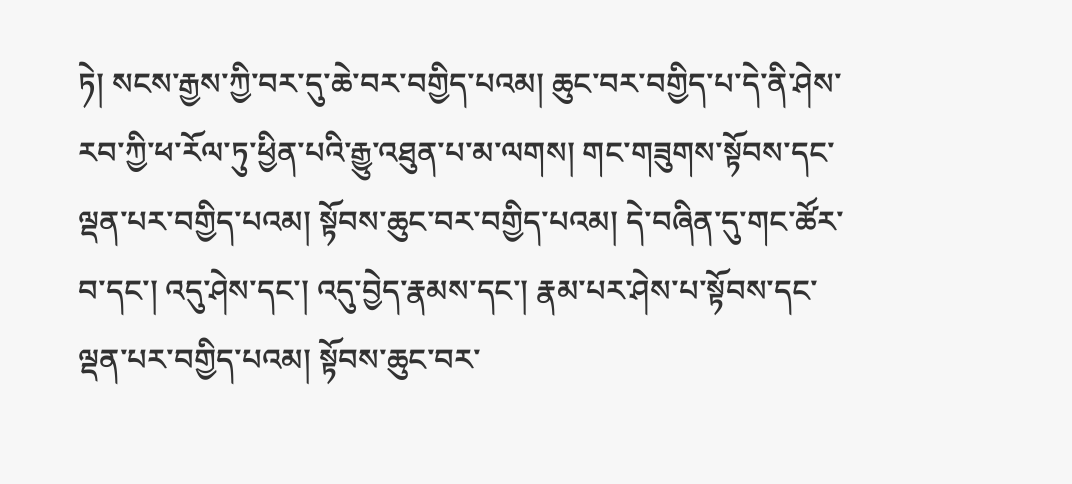ཏེ། སངས་རྒྱས་ཀྱི་བར་དུ་ཆེ་བར་བགྱིད་པའམ། ཆུང་བར་བགྱིད་པ་དེ་ནི་ཤེས་རབ་ཀྱི་ཕ་རོལ་ཏུ་ཕྱིན་པའི་རྒྱུ་འཐུན་པ་མ་ལགས། གང་གཟུགས་སྟོབས་དང་ལྡན་པར་བགྱིད་པའམ། སྟོབས་ཆུང་བར་བགྱིད་པའམ། དེ་བཞིན་དུ་གང་ཚོར་བ་དང་། འདུ་ཤེས་དང་། འདུ་བྱེད་རྣམས་དང་། རྣམ་པར་ཤེས་པ་སྟོབས་དང་ལྡན་པར་བགྱིད་པའམ། སྟོབས་ཆུང་བར་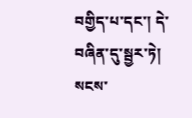བགྱིད་པ་དང་། དེ་བཞིན་དུ་སྦྱར་ཏེ། སངས་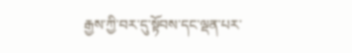རྒྱས་ཀྱི་བར་དུ་སྟོབས་དང་ལྡན་པར་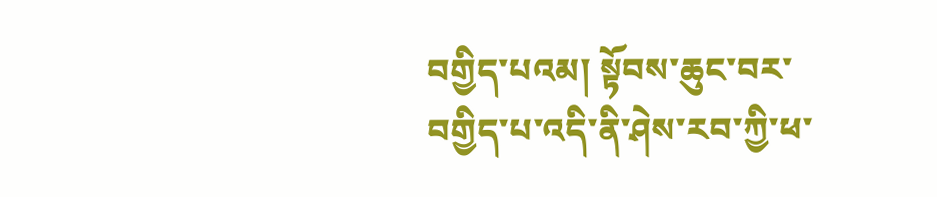བགྱིད་པའམ། སྟོབས་ཆུང་བར་བགྱིད་པ་འདི་ནི་ཤེས་རབ་ཀྱི་ཕ་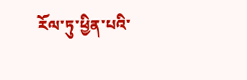རོལ་ཏུ་ཕྱིན་པའི་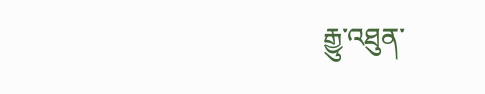རྒྱུ་འཐུན་